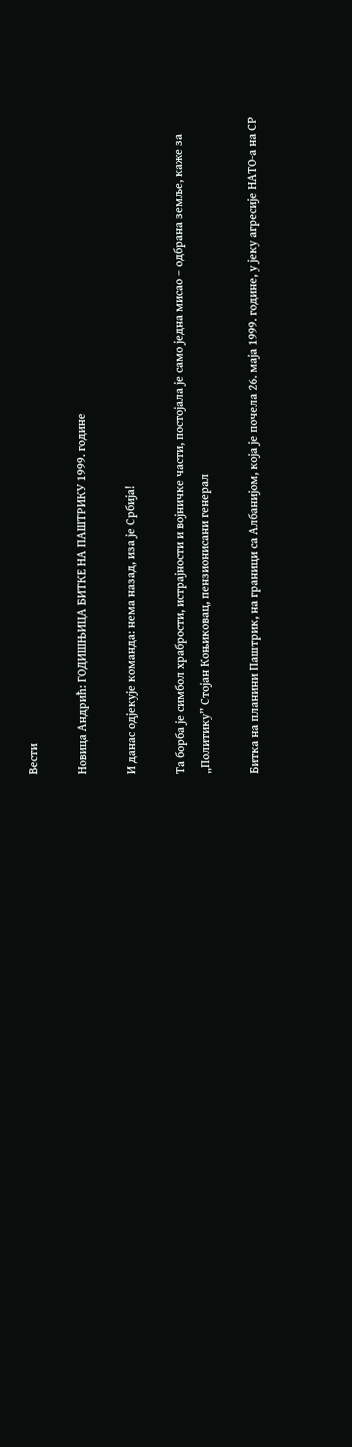Вести

Новица Андрић: ГОДИШЊИЦА БИТКЕ НА ПАШТРИКУ 1999. године

И данас одјекује команда: нема назад, иза је Србија!

Та борба је симбол храбрости, истрајности и војничке части, постојала је само једна мисао – одбрана земље, каже за „Политику” Стојан Коњиковац, пензионисани генерал

Битка на планини Паштрик, на граници са Албанијом, која је почела 26. маја 1999. године, у јеку агресије НАТО-а на СР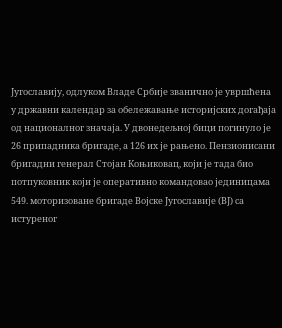Југославију, одлуком Владе Србије званично је увршћена у државни календар за обележавање историјских догађаја од националног значаја. У двонедељној бици погинуло је 26 припадника бригаде, а 126 их је рањено. Пензионисани бригадни генерал Стојан Коњиковац, који је тада био потпуковник који је оперативно командовао јединицама 549. моторизоване бригаде Војске Југославије (ВЈ) са истуреног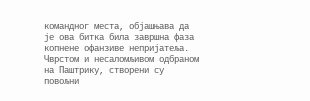командног места, објашњава да је ова битка била завршна фаза копнене офанзиве непријатеља. Чврстом и несаломљивом одбраном на Паштрику, створени су повољни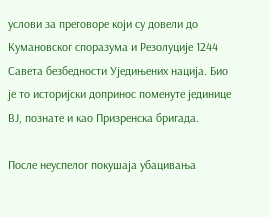услови за преговоре који су довели до Кумановског споразума и Резолуције 1244 Савета безбедности Уједињених нација. Био је то историјски допринос поменуте јединице ВЈ, познате и као Призренска бригада.

После неуспелог покушаја убацивања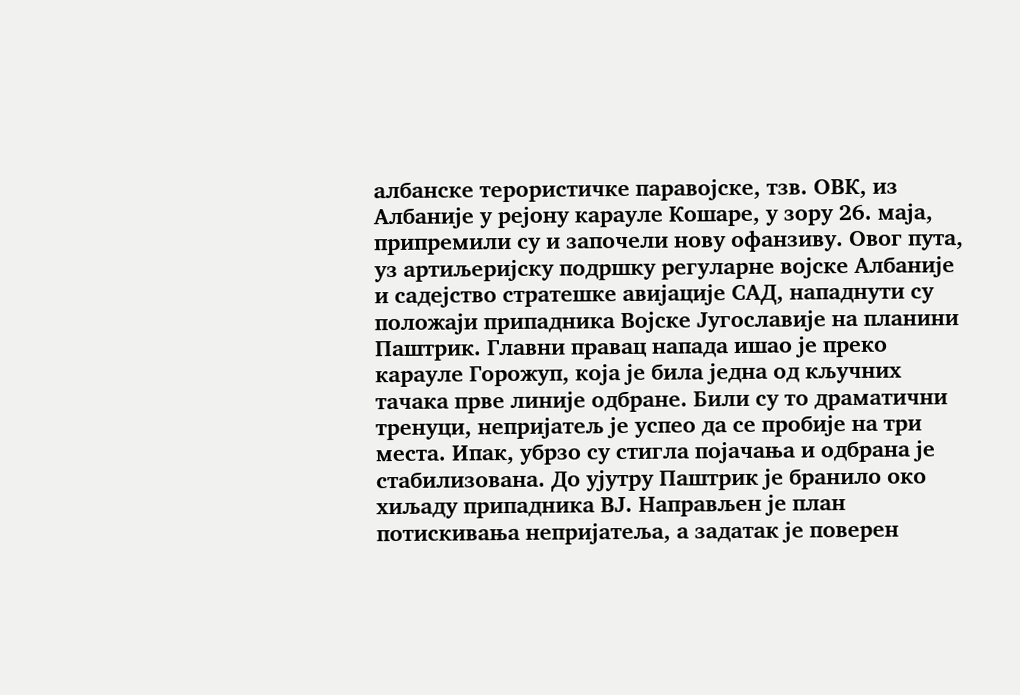албанске терористичке паравојске, тзв. ОВК, из Албаније у рејону карауле Кошаре, у зору 26. маја, припремили су и започели нову офанзиву. Овог пута, уз артиљеријску подршку регуларне војске Албаније и садејство стратешке авијације САД, нападнути су положаји припадника Војске Југославије на планини Паштрик. Главни правац напада ишао је преко карауле Горожуп, која је била једна од кључних тачака прве линије одбране. Били су то драматични тренуци, непријатељ је успео да се пробије на три места. Ипак, убрзо су стигла појачања и одбрана је стабилизована. До ујутру Паштрик је бранило око хиљаду припадника ВЈ. Направљен је план потискивања непријатеља, а задатак је поверен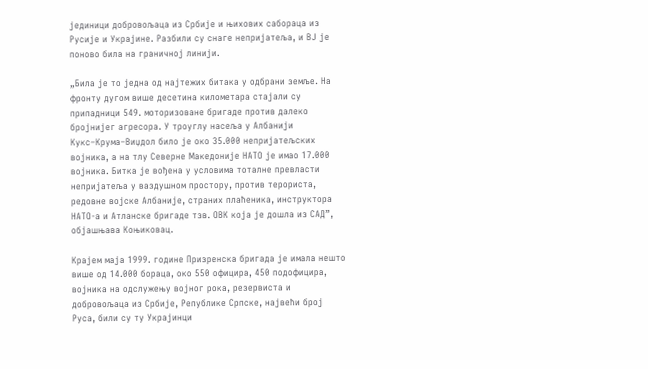јединици добровољаца из Србије и њихових сабораца из Русије и Украјине. Разбили су снаге непријатеља, и ВЈ је поново била на граничној линији.

„Била је то једна од најтежих битака у одбрани земље. На фронту дугом више десетина километара стајали су припадници 549. моторизоване бригаде против далеко бројнијег агресора. У троуглу насеља у Албанији Кукс–Крума–Виџдол било је око 35.000 непријатељских војника, а на тлу Северне Македоније НАТО је имао 17.000 војника. Битка је вођена у условима тоталне превласти непријатеља у ваздушном простору, против терориста, редовне војске Албаније, страних плаћеника, инструктора НАТО-а и Атланске бригаде тзв. ОВК која је дошла из САД”, објашњава Коњиковац.

Крајем маја 1999. године Призренска бригада је имала нешто више од 14.000 бораца, око 550 официра, 450 подофицира, војника на одслужењу војног рока, резервиста и добровољаца из Србије, Републике Српске, највећи број Руса, били су ту Украјинци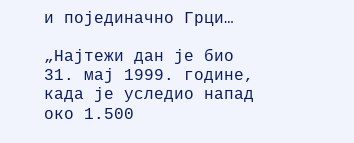и појединачно Грци…

„Најтежи дан је био 31. мај 1999. године, када је уследио напад око 1.500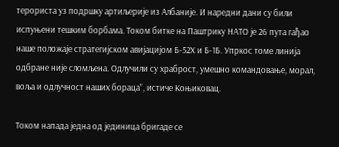терориста уз подршку артиљерије из Албаније. И наредни дани су били испуњени тешким борбама. Током битке на Паштрику НАТО је 26 пута гађао наше положаје стратегијском авијацијом Б-52Х и Б-1Б. Упркос томе линија одбране није сломљена. Одлучили су храброст, умешно командовање, морал, воља и одлучност наших бораца”, истиче Коњиковац.

Током напада једна од јединица бригаде се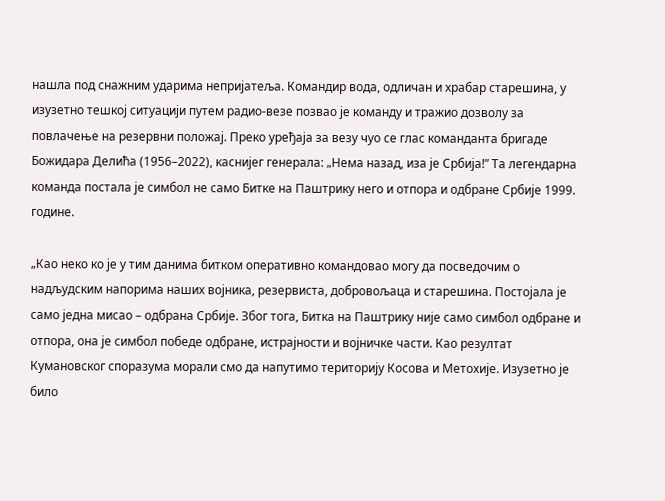нашла под снажним ударима непријатеља. Командир вода, одличан и храбар старешина, у изузетно тешкој ситуацији путем радио-везе позвао је команду и тражио дозволу за повлачење на резервни положај. Преко уређаја за везу чуо се глас команданта бригаде Божидара Делића (1956–2022), каснијег генерала: „Нема назад, иза је Србија!” Та легендарна команда постала је симбол не само Битке на Паштрику него и отпора и одбране Србије 1999. године.

„Као неко ко је у тим данима битком оперативно командовао могу да посведочим о надљудским напорима наших војника, резервиста, добровољаца и старешина. Постојала је само једна мисао – одбрана Србије. Због тога, Битка на Паштрику није само симбол одбране и отпора, она је симбол победе одбране, истрајности и војничке части. Као резултат Кумановског споразума морали смо да напутимо територију Косова и Метохије. Изузетно је било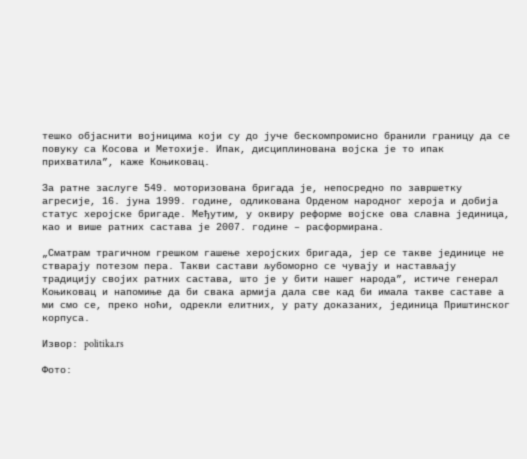тешко објаснити војницима који су до јуче бескомпромисно бранили границу да се повуку са Косова и Метохије. Ипак, дисциплинована војска је то ипак прихватила”, каже Коњиковац.

За ратне заслуге 549. моторизована бригада је, непосредно по завршетку агресије, 16. јуна 1999. године, одликована Орденом народног хероја и добија статус херојске бригаде. Међутим, у оквиру реформе војске ова славна јединица, као и више ратних састава је 2007. године – расформирана.

„Сматрам трагичном грешком гашење херојских бригада, јер се такве јединице не стварају потезом пера. Такви састави љубоморно се чувају и настављају традицију својих ратних састава, што је у бити нашег народа”, истиче генерал Коњиковац и напомиње да би свака армија дала све кад би имала такве саставе а ми смо се, преко ноћи, одрекли елитних, у рату доказаних, јединица Приштинског корпуса.

Извор: politika.rs

Фото: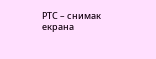РТС – снимак екрана